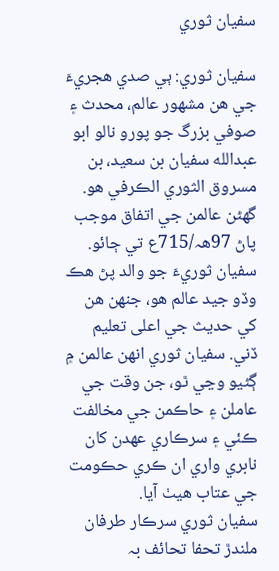سفيان ثوري

سفيان ثوري: ٻي صدي هجريءَ جي هن مشھور عالم، محدث ۽ صوفي بزرگ جو پورو نالو ابو عبدالله سفيان بن سعيد، بن مسروق الثوري الڪرفي هو. گهڻن عالمن جي اتفاق موجب پاڻ 97ھہ/715ع تي ڄائو. سفيان ثوريءَ جو والد پڻ هڪ وڏو جيد عالم هو، جنهن هن کي حديث جي اعلى تعليم ڏني. سفيان ثوري انهن عالمن ۾ ڳڻيو وڃي ٿو، جن وقت جي عاملن ۽ حاڪمن جي مخالفت ڪئي ۽ سرڪاري عهدن کان نابري واري ان ڪري حڪومت جي عتاب هيٺ آيا.
سفيان ثوري سرڪار طرفان ملندڙ تحفا تحائف بہ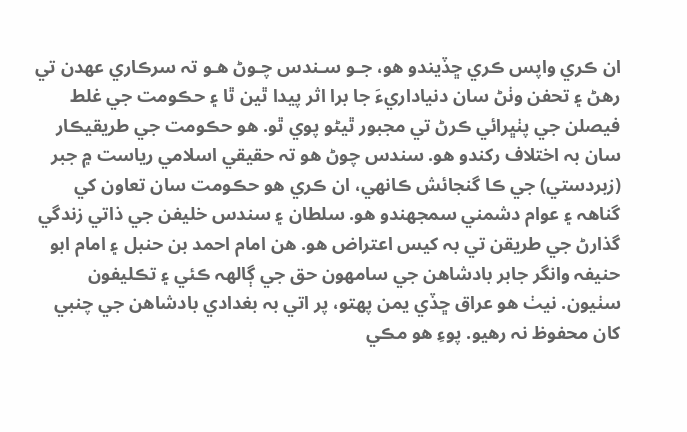ان ڪري واپس ڪري ڇڏيندو هو، جـو سـندس چـوڻ هـو تہ سرڪاري عهدن تي رهڻ ۽ تحفن وٺڻ سان دنياداريءَ جا برا اثر پيدا ٿين ٿا ۽ حڪومت جي غلط فيصلن جي پٺڀرائي ڪرڻ تي مجبور ٿيڻو پوي ٿو. هو حڪومت جي طريقيڪار سان بہ اختلاف رکندو هو. سندس چوڻ هو تہ حقيقي اسلامي رياست ۾ جبر (زبردستي) جي ڪا گنجائش ڪانهي، ان ڪري هو حڪومت سان تعاون کي گناھہ ۽ عوام دشمني سمجهندو هو. سلطان ۽ سندس خليفن جي ذاتي زندگي گذارڻ جي طريقن تي بہ کيس اعتراض هو. هن امام احمد بن حنبل ۽ امام ابو حنيفہ وانگر جابر بادشاهن جي سامهون حق جي ڳالھہ ڪئي ۽ تڪليفون سٺيون. نيٺ هو عراق ڇڏي يمن پهتو، پر اتي بہ بغدادي بادشاهن جي چنبي کان محفوظ نہ رهيو. پوءِ هو مڪي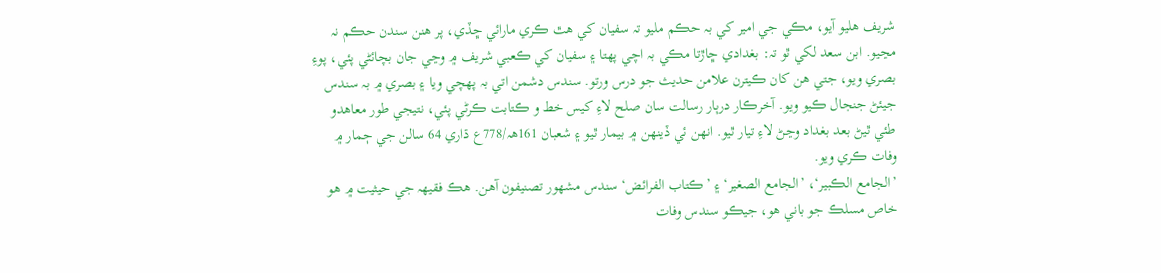شريف هليو آيو، مڪي جي امير کي بہ حڪم مليو تہ سفيان کي هٿ ڪري مارائي ڇڏي، پر هنن سندن حڪم نہ مڃيو. ابن سعد لکي ٿو تہ: بغدادي ڇاڙتا مڪي بہ اچي پهتا ۽ سفيان کي ڪعبي شريف ۾ وڃي جان بچائڻي پئي، پوءِ بصري ويو، جتي هن کان ڪيترن علامن حديث جو درس ورتو. سندس دشمن اتي بہ پهچي ويا ۽ بصري ۾ بہ سندس جيئڻ جنجال ڪيو ويو. آخرڪار درٻار رسالت سان صلح لاءِ کيس خط و ڪتابت ڪرڻي پئي، نتيجي طور معاهدو طئي ٿيڻ بعد بغداد وڃڻ لاءِ تيار ٿيو. انهن ئي ڏينهن ۾ بيمار ٿيو ۽ شعبان 161ھہ/778ع ڌاري 64 سالن جي ڄمار ۾ وفات ڪري ويو.
’الجامع الڪبير‘، ’الجامع الصغير‘ ۽ ’ڪتاب الفرائض‘ سندس مشھور تصنيفون آهن. هڪ فقيھہ جي حيثيت ۾ هو خاص مسلڪ جو باني هو، جيڪو سندس وفات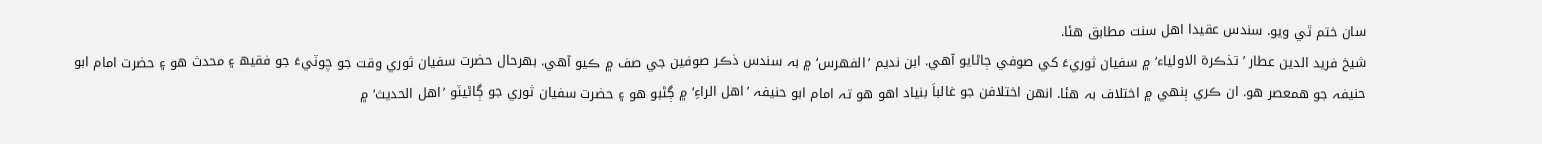سان ختم ٿي ويو. سندس عقيدا اهل سنت مطابق هئا.
شيخ فريد الدين عطار ’تذڪرة الاولياء‘ ۾ سفيان ثوريءَ کي صوفي ڄاڻايو آهي. ابن نديم ’الفهرس‘ ۾ بہ سندس ذڪر صوفين جي صف ۾ ڪيو آهي. بهرحال حضرت سفيان ثوري وقت جو چوٽيءَ جو فقيھ ۽ محدث هو ۽ حضرت امام ابو حنيفہ جو همعصر هو. ان ڪري ٻنهي ۾ اختلاف بہ هئا. انهن اختلافن جو غالباَ بنياد اهو هو تہ امام ابو حنيفہ ’اهل الراءِ‘ ۾ ڳڻبو هو ۽ حضرت سفيان ثوري جو ڳاڻيٽو ’اهل الحديث‘ ۾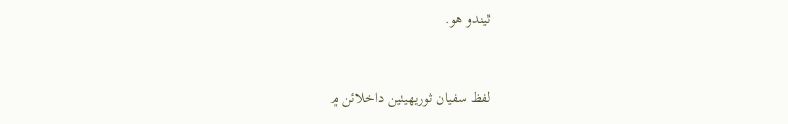ٿيندو هو.


لفظ سفيان ثوريھيٺين داخلائن ۾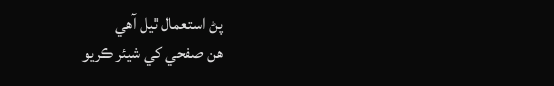پڻ استعمال ٿيل آھي
هن صفحي کي شيئر ڪريو